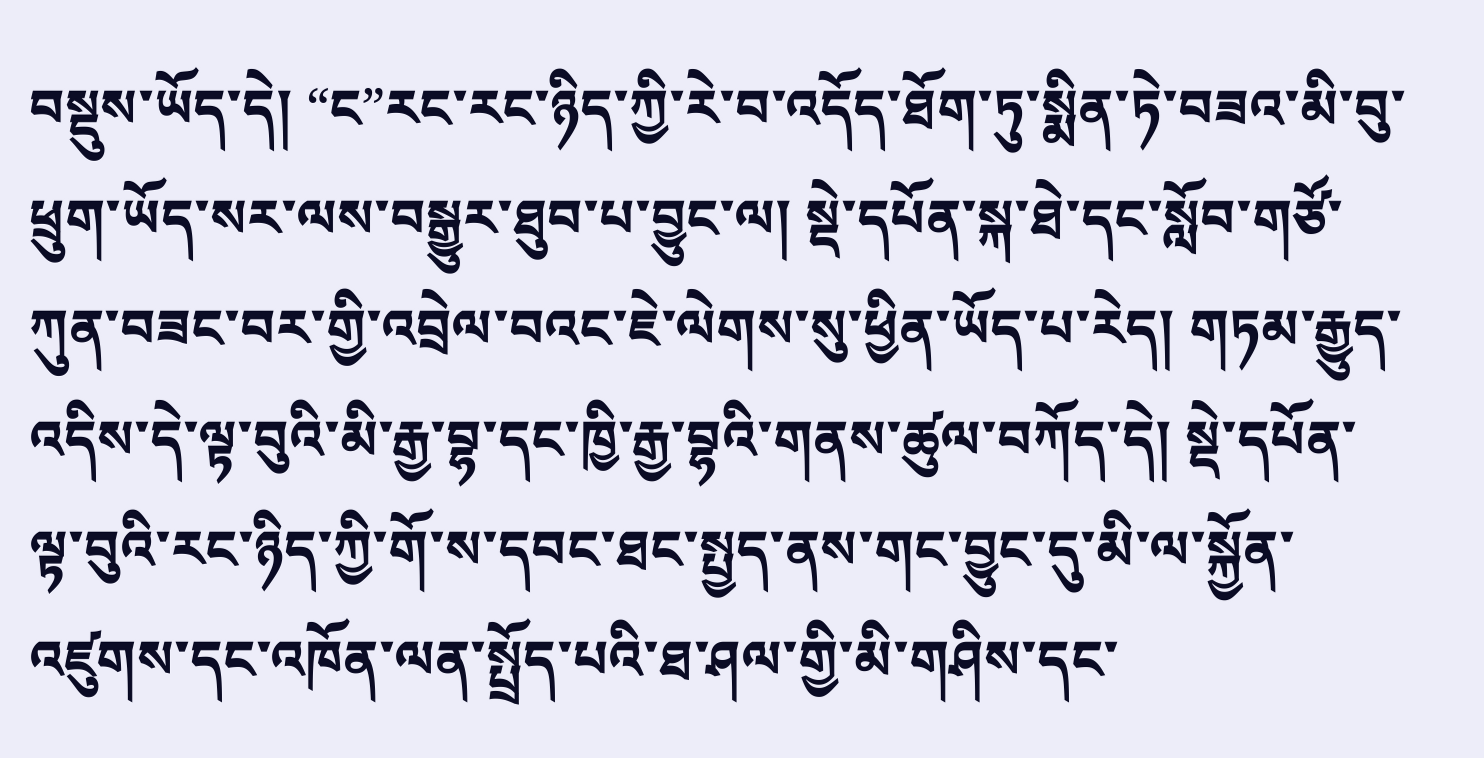བསྡུས་ཡོད་དེ། “ང”རང་རང་ཉིད་ཀྱི་རེ་བ་འདོད་ཐོག་ཏུ་སྨིན་ཏེ་བཟའ་མི་བུ་ཕྲུག་ཡོད་སར་ལས་བསྒྱུར་ཐུབ་པ་བྱུང་ལ། སྡེ་དཔོན་སྐ་ཐེ་དང་སློབ་གཙོ་ཀུན་བཟང་བར་གྱི་འབྲེལ་བའང་ཇེ་ལེགས་སུ་ཕྱིན་ཡོད་པ་རེད། གཏམ་རྒྱུད་འདིས་དེ་ལྟ་བུའི་མི་རྒྱ་བྷ་དང་ཁྱི་རྒྱ་བྷའི་གནས་ཚུལ་བཀོད་དེ། སྡེ་དཔོན་ལྟ་བུའི་རང་ཉིད་ཀྱི་གོ་ས་དབང་ཐང་སྤྱད་ནས་གང་བྱུང་དུ་མི་ལ་སྐྱོན་འཛུགས་དང་འཁོན་ལན་སྤྲོད་པའི་ཐ་ཤལ་གྱི་མི་གཤིས་དང་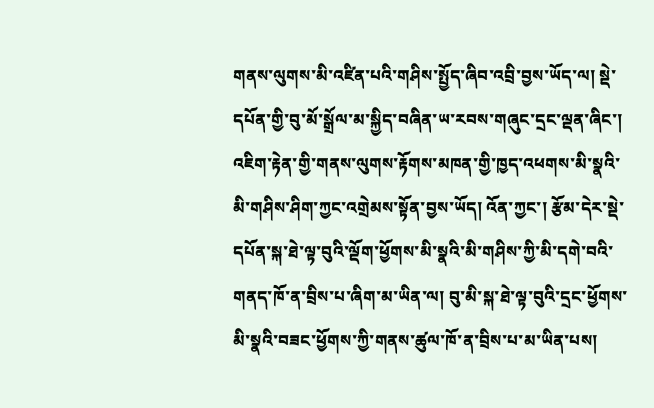གནས་ལུགས་མི་འཛིན་པའི་གཤིས་སྤྱོད་ཞིབ་འབྲི་བྱས་ཡོད་ལ། སྡེ་དཔོན་གྱི་བུ་མོ་སྒྲོལ་མ་སྐྱིད་བཞིན་ཡ་རབས་གཞུང་དྲང་ལྡན་ཞིང་། འཇིག་རྟེན་གྱི་གནས་ལུགས་རྟོགས་མཁན་གྱི་ཁྱད་འཕགས་མི་སྣའི་མི་གཤིས་ཤིག་ཀྱང་འགྲེམས་སྟོན་བྱས་ཡོད། འོན་ཀྱང་། རྩོམ་དེར་སྡེ་དཔོན་སྐ་ཐེ་ལྟ་བུའི་ལྡོག་ཕྱོགས་མི་སྣའི་མི་གཤིས་ཀྱི་མི་དགེ་བའི་གནད་ཁོ་ན་བྲིས་པ་ཞིག་མ་ཡིན་ལ། བུ་མི་སྐ་ཐེ་ལྟ་བུའི་དྲང་ཕྱོགས་མི་སྣའི་བཟང་ཕྱོགས་ཀྱི་གནས་ཚུལ་ཁོ་ན་བྲིས་པ་མ་ཡིན་པས།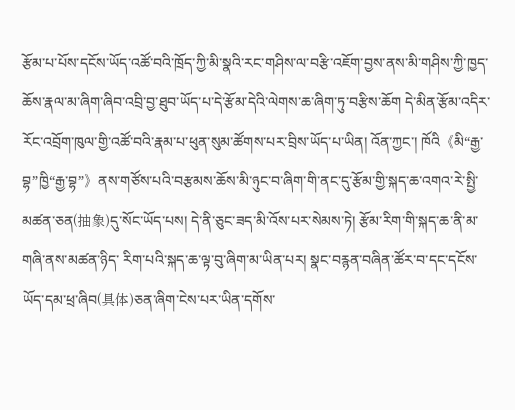རྩོམ་པ་པོས་དངོས་ཡོད་འཚོ་བའི་ཁྲོད་ཀྱི་མི་སྣའི་རང་གཤིས་ལ་བརྩི་འཇོག་བྱས་ནས་མི་གཤིས་ཀྱི་ཁྱད་ཆོས་རྣལ་མ་ཞིག་ཞིབ་འབྲི་བྱ་ཐུབ་ཡོད་པ་དེ་རྩོམ་དེའི་ལེགས་ཆ་ཞིག་ཏུ་བརྩིས་ཆོག དེ་མིན་རྩོམ་འདིར་རོང་འབྲོག་ཁུལ་གྱི་འཚོ་བའི་རྣམ་པ་ཕུན་སུམ་ཚོགས་པར་བྲིས་ཡོད་པ་ཡིན། འོན་ཀྱང་། ཁོའི《མི“རྒྱ་བྷ”ཁྱི“རྒྱ་བྷ”》ནས་གཙོས་པའི་བརྩམས་ཆོས་མི་ཉུང་བ་ཞིག་གི་ནང་དུ་རྩོམ་གྱི་སྐད་ཆ་འགའ་རེ་སྤྱི་མཚན་ཅན(抽象)དུ་སོང་ཡོད་པས། དེ་ནི་ཅུང་ཟད་མི་འོས་པར་སེམས་ཏེ། རྩོམ་རིག་གི་སྐད་ཆ་ནི་མ་གཞི་ནས་མཚན་ཉིད་ རིག་པའི་སྐད་ཆ་ལྟ་བུ་ཞིག་མ་ཡིན་པར། སྣང་བརྙན་བཞིན་ཚོར་བ་དང་དངོས་ཡོད་དམ་ཕྲ་ཞིབ(具体)ཅན་ཞིག་ངེས་པར་ཡིན་དགོས་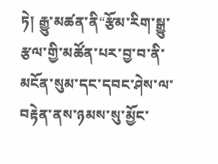ཏེ། རྒྱུ་མཚན་ནི“རྩོམ་རིག་སྒྱུ་རྩལ་གྱི་མཚོན་པར་བྱ་བ་ནི་མངོན་སུམ་དང་དབང་ཤེས་ལ་བརྟེན་ནས་ཉམས་སུ་མྱོང་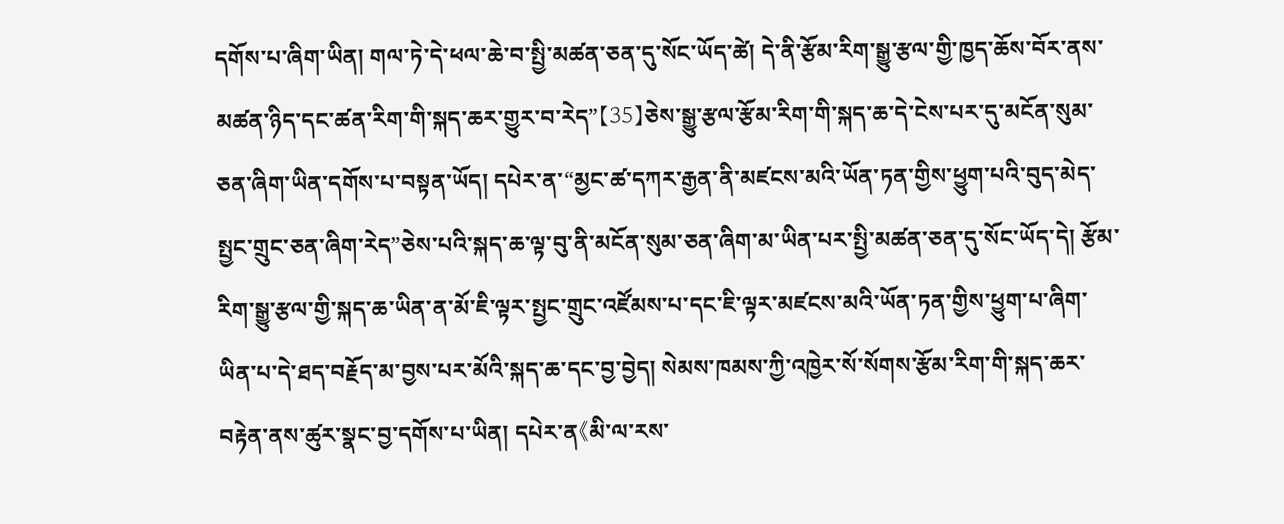དགོས་པ་ཞིག་ཡིན། གལ་ཏེ་དེ་ཕལ་ཆེ་བ་སྤྱི་མཚན་ཅན་དུ་སོང་ཡོད་ཚེ། དེ་ནི་རྩོམ་རིག་སྒྱུ་རྩལ་གྱི་ཁྱད་ཆོས་བོར་ནས་མཚན་ཉིད་དང་ཚན་རིག་གི་སྐད་ཆར་གྱུར་བ་རེད”【35】ཅེས་སྒྱུ་རྩལ་རྩོམ་རིག་གི་སྐད་ཆ་དེ་ངེས་པར་དུ་མངོན་སུམ་ཅན་ཞིག་ཡིན་དགོས་པ་བསྟན་ཡོད། དཔེར་ན་“མྱང་ཚ་དཀར་རྒྱན་ནི་མཛངས་མའི་ཡོན་ཏན་གྱིས་ཕྱུག་པའི་བུད་མེད་སྤྱང་གྲུང་ཅན་ཞིག་རེད”ཅེས་པའི་སྐད་ཆ་ལྟ་བུ་ནི་མངོན་སུམ་ཅན་ཞིག་མ་ཡིན་པར་སྤྱི་མཚན་ཅན་དུ་སོང་ཡོད་དེ། རྩོམ་རིག་སྒྱུ་རྩལ་གྱི་སྐད་ཆ་ཡིན་ན་མོ་ཇི་ལྟར་སྤྱང་གྲུང་འཛོམས་པ་དང་ཇི་ལྟར་མཛངས་མའི་ཡོན་ཏན་གྱིས་ཕྱུག་པ་ཞིག་ཡིན་པ་དེ་ཐད་བརྗོད་མ་བྱས་པར་མོའི་སྐད་ཆ་དང་བྱ་བྱེད། སེམས་ཁམས་ཀྱི་འཁྱེར་སོ་སོགས་རྩོམ་རིག་གི་སྐད་ཆར་བརྟེན་ནས་ཚུར་སྣང་བྱ་དགོས་པ་ཡིན། དཔེར་ན《མི་ལ་རས་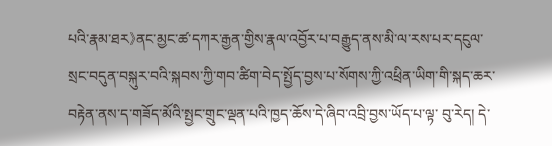པའི་རྣམ་ཐར》ནང་མྱང་ཚ་དཀར་རྒྱན་གྱིས་རྣལ་འབྱོར་པ་བརྒྱུད་ནས་མི་ལ་རས་པར་དངུལ་སྲང་བདུན་བསྐུར་བའི་སྐབས་ཀྱི་གབ་ཚིག་བེད་སྤྱོད་བྱས་པ་སོགས་ཀྱི་འཕྲིན་ཡིག་གི་སྐད་ཆར་བརྟེན་ནས་ད་གཟོད་མོའི་སྤྱང་གྲུང་ལྡན་པའི་ཁྱད་ཆོས་དེ་ཞིབ་འབྲི་བྱས་ཡོད་པ་ལྟ་ བུ་རེད། དེ་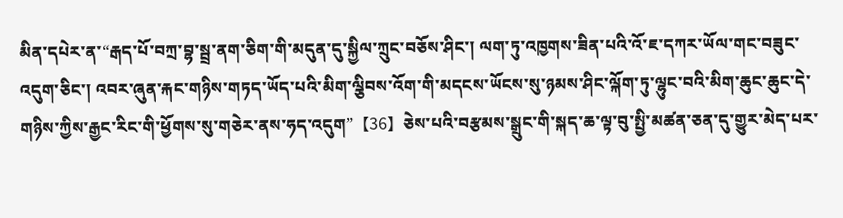མིན་དཔེར་ན་“རྒད་པོ་བཀྲ་བྷ་སྦྲ་ནག་ཅིག་གི་མདུན་དུ་སྐྱིལ་ཀྲུང་བཅོས་ཤིང་། ལག་ཏུ་འཁྱགས་ཟིན་པའི་འོ་ཇ་དཀར་ཡོལ་གང་བཟུང་འདུག་ཅིང་། འབར་ཞུན་རྐང་གཉིས་གཏད་ཡོད་པའི་མིག་ལྕིབས་འོག་གི་མདངས་ཡོངས་སུ་ཉམས་ཤིང་ལྐོག་ཏུ་ལྷུང་བའི་མིག་ཆུང་ཆུང་དེ་གཉིས་ཀྱིས་རྒྱང་རིང་གི་ཕྱོགས་སུ་གཅེར་ནས་ཧད་འདུག”【36】ཅེས་པའི་བརྩམས་སྒྲུང་གི་སྐད་ཆ་ལྟ་བུ་སྤྱི་མཚན་ཅན་དུ་གྱུར་མེད་པར་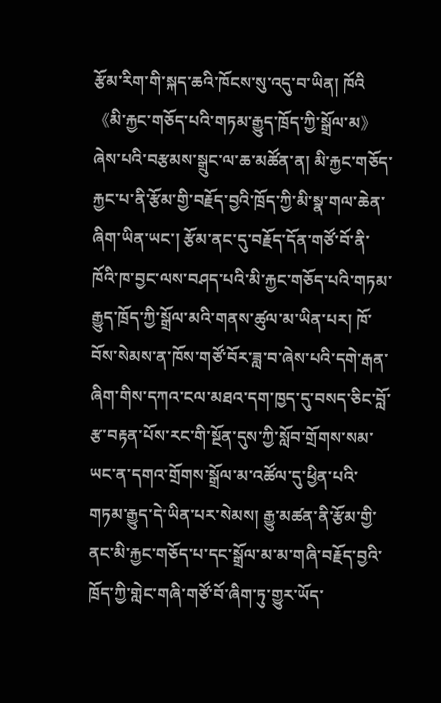རྩོམ་རིག་གི་སྐད་ཆའི་ཁོངས་སུ་འདུ་བ་ཡིན། ཁོའི《མི་རྐྱང་གཅོད་པའི་གཏམ་རྒྱུད་ཁྲོད་ཀྱི་སྒྲོལ་མ》ཞེས་པའི་བརྩམས་སྒྲུང་ལ་ཆ་མཚོན་ན། མི་རྐྱང་གཅོད་རྐྱང་པ་ནི་རྩོམ་གྱི་བརྗོད་བྱའི་ཁྲོད་ཀྱི་མི་སྣ་གལ་ཆེན་ཞིག་ཡིན་ཡང་། རྩོམ་ནང་དུ་བརྗོད་དོན་གཙོ་བོ་ནི་ཁོའི་ཁ་བྱང་ལས་བཤད་པའི་མི་རྐྱང་གཅོད་པའི་གཏམ་རྒྱུད་ཁྲོད་ཀྱི་སྒྲོལ་མའི་གནས་ཚུལ་མ་ཡིན་པར། ཁོ་བོས་སེམས་ན་ཁོས་གཙོ་བོར་ཟླ་བ་ཞེས་པའི་དགེ་རྒན་ཞིག་གིས་དཀའ་ངལ་མཐའ་དག་ཁྱད་དུ་བསད་ཅིང་བློ་རྩ་བརྟན་པོས་རང་གི་སྔོན་དུས་ཀྱི་སློབ་གྲོགས་སམ་ཡང་ན་དགའ་གྲོགས་སྒྲོལ་མ་འཚོལ་དུ་ཕྱིན་པའི་གཏམ་རྒྱུད་དེ་ཡིན་པར་སེམས། རྒྱུ་མཚན་ནི་རྩོམ་གྱི་ནང་མི་རྐྱང་གཅོད་པ་དང་སྒྲོལ་མ་མ་གཞི་བརྗོད་བྱའི་ཁྲོད་ཀྱི་གླེང་གཞི་གཙོ་བོ་ཞིག་ཏུ་གྱུར་ཡོད་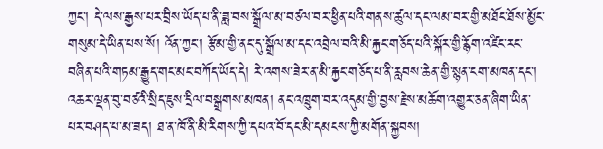ཀྱང་། དེ་ལས་རྒྱས་པར་བྲིས་ཡོད་པ་ནི་ཟླ་བས་སྒྲོལ་མ་བཙལ་བར་ཕྱིན་པའི་གནས་ཚུལ་དང་ལམ་བར་གྱི་མཐོང་ཐོས་མྱོང་གསུམ་དེ་ཡིན་པས་སོ། འོན་ཀྱང་། རྩོམ་གྱི་ནང་དུ་སྒྲོལ་མ་དང་འབྲེལ་བའི་མི་རྐྱང་གཅོད་པའི་སྐོར་གྱི་རྙོག་འཛིང་རང་བཞིན་པའི་གཏམ་རྒྱུད་གང་མང་བཀོད་ཡོད་དེ། རེ་འགས་ཟེར་ན་མི་རྐྱང་གཅོད་པ་ནི་རླབས་ཆེན་གྱི་སྙན་ངག་མཁན་དང་། འཆར་ལྡན་བུ་བཙའི་སྲིད་ཇུས་དྲིལ་བསྒྲགས་མཁན། ནང་འཁྲུག་བར་འདུམ་གྱི་བྱས་རྗེས་མཆོག་འགྱུར་ཅན་ཞིག་ཡིན་པར་བཤད་པ་མ་ཟད། ཐ་ན་ཁོ་ནི་མི་རིགས་ཀྱི་དཔའ་བོ་དང་མི་དམངས་ཀྱི་མགོན་སྐྱབས།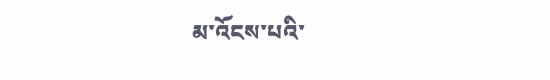མ་འོངས་པའི་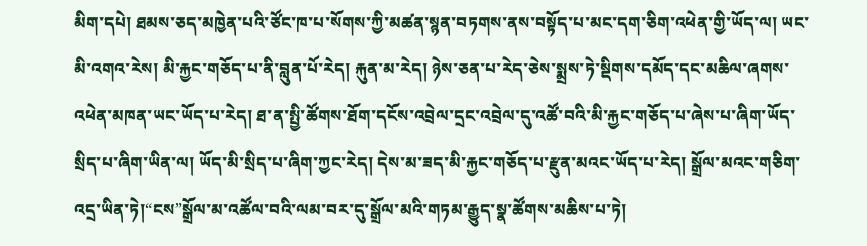མིག་དཔེ། ཐམས་ཅད་མཁྱེན་པའི་ཙོང་ཁ་པ་སོགས་ཀྱི་མཚན་སྙན་བཏགས་ནས་བསྟོད་པ་མང་དག་ཅིག་འཕེན་གྱི་ཡོད་ལ། ཡང་མི་འགའ་རེས། མི་རྐྱང་གཅོད་པ་ནི་བླུན་པོ་རེད། རྐུན་མ་རེད། ཉེས་ཅན་པ་རེད་ཅེས་སྨྲས་ཏེ་སྡིགས་དམོད་དང་མཆིལ་ཞགས་འཕེན་མཁན་ཡང་ཡོད་པ་རེད། ཐ་ན་སྤྱི་ཚོགས་ཐོག་དངོས་འབྲེལ་དྲང་འབྲེལ་དུ་འཚོ་བའི་མི་རྐྱང་གཅོད་པ་ཞེས་པ་ཞིག་ཡོད་སྲིད་པ་ཞིག་ཡིན་ལ། ཡོད་མི་སྲིད་པ་ཞིག་ཀྱང་རེད། དེས་མ་ཟད་མི་རྐྱང་གཅོད་པ་རྫུན་མའང་ཡོད་པ་རེད། སྒྲོལ་མའང་གཅིག་འདྲ་ཡིན་ཏེ།“ངས”སྒྲོལ་མ་འཚོལ་བའི་ལམ་བར་དུ་སྒྲོལ་མའི་གཏམ་རྒྱུད་སྣ་ཚོགས་མཆིས་པ་ཏེ།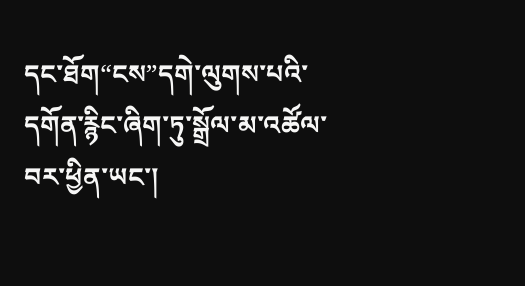དང་ཐོག“ངས”དགེ་ལུགས་པའི་དགོན་རྙིང་ཞིག་ཏུ་སྒྲོལ་མ་འཚོལ་བར་ཕྱིན་ཡང་།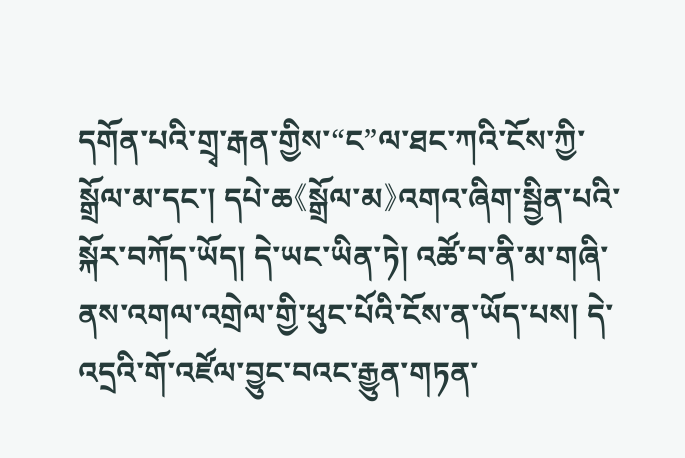དགོན་པའི་གྲྭ་རྒན་གྱིས་“ང”ལ་ཐང་ཀའི་ངོས་ཀྱི་སྒྲོལ་མ་དང་། དཔེ་ཆ《སྒྲོལ་མ》འགའ་ཞིག་སྦྱིན་པའི་སྐོར་བཀོད་ཡོད། དེ་ཡང་ཡིན་ཏེ། འཚོ་བ་ནི་མ་གཞི་ནས་འགལ་འགྲེལ་གྱི་ཕུང་པོའི་ངོས་ན་ཡོད་པས། དེ་འདྲའི་གོ་འཛོལ་བྱུང་བའང་རྒྱུན་གཏན་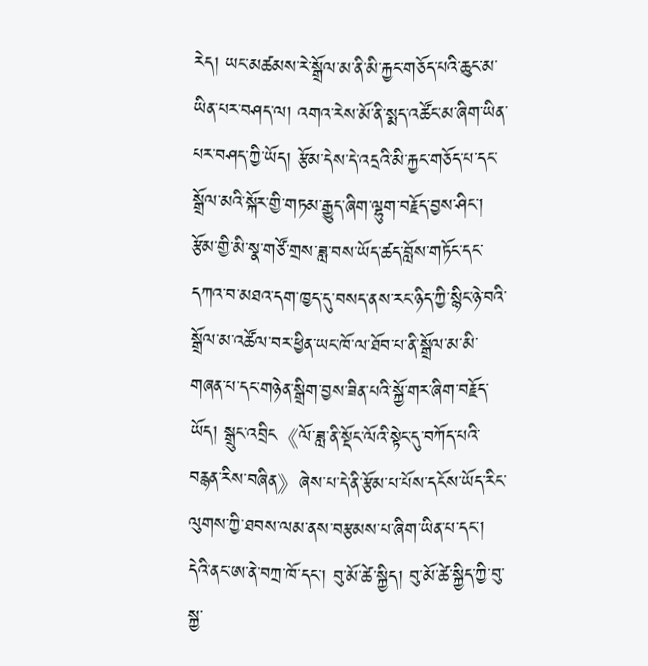རེད། ཡང་མཚམས་རེ་སྒྲོལ་མ་ནི་མི་རྐྱང་གཅོད་པའི་ཆུང་མ་ཡིན་པར་བཤད་ལ། འགའ་རེས་མོ་ནི་སྨད་འཚོང་མ་ཞིག་ཡིན་པར་བཤད་ཀྱི་ཡོད། རྩོམ་དེས་དེ་འདྲའི་མི་རྐྱང་གཅོད་པ་དང་སྒྲོལ་མའི་སྐོར་གྱི་གཏམ་རྒྱུད་ཞིག་ལྷུག་བརྗོད་བྱས་ཤིང་། རྩོམ་གྱི་མི་སྣ་གཙོ་གྲས་ཟླ་བས་ཡོད་ཚད་བློས་གཏོང་དང་དཀའ་བ་མཐའ་དག་ཁྱད་དུ་བསད་ནས་རང་ཉིད་ཀྱི་སྙིང་ཉེ་བའི་སྒྲོལ་མ་འཚོལ་བར་ཕྱིན་ཡང་ཁོ་ལ་ཐོབ་པ་ནི་སྒྲོལ་མ་མི་གཞན་པ་དང་གཉེན་སྒྲིག་བྱས་ཟིན་པའི་སྐྱོ་གར་ཞིག་བརྗོད་ཡོད། སྒྲུང་འབྲིང《ལོ་ཟླ་ནི་སྡོང་ལོའི་སྟེང་དུ་བཀོད་པའི་བརྙན་རིས་བཞིན》ཞེས་པ་དེ་ནི་རྩོམ་པ་པོས་དངོས་ཡོད་རིང་ལུགས་ཀྱི་ཐབས་ལམ་ནས་བརྩམས་པ་ཞིག་ཡིན་པ་དང་། དེའི་ནང་ཨ་ནེ་བཀྲ་ཁོ་དང་། བུ་མོ་ཚེ་སྐྱིད། བུ་མོ་ཚེ་སྐྱིད་ཀྱི་བུ་སྐྱ་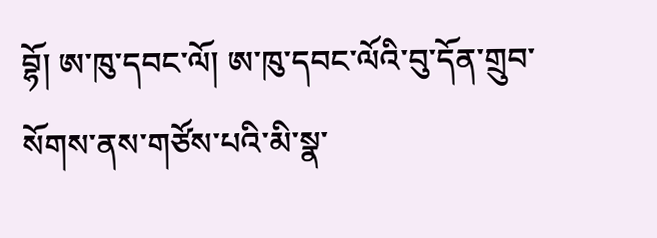བྷོ། ཨ་ཁུ་དབང་ལོ། ཨ་ཁུ་དབང་ལོའི་བུ་དོན་གྲུབ་སོགས་ནས་གཙོས་པའི་མི་སྣ་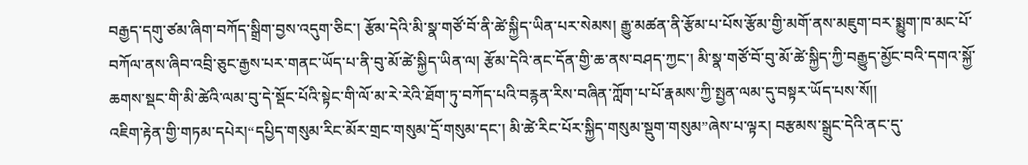བརྒྱད་དགུ་ཙམ་ཞིག་བཀོད་སྒྲིག་བྱས་འདུག་ཅིང་། རྩོམ་དེའི་མི་སྣ་གཙོ་བོ་ནི་ཚེ་སྐྱིད་ཡིན་པར་སེམས། རྒྱུ་མཚན་ནི་རྩོམ་པ་པོས་རྩོམ་གྱི་མགོ་ནས་མཇུག་བར་སྨྱུག་ཁ་མང་པོ་བཀོལ་ནས་ཞིབ་འབྲི་ཅུང་རྒྱས་པར་གནང་ཡོད་པ་ནི་བུ་མོ་ཚེ་སྐྱིད་ཡིན་ལ། རྩོམ་དེའི་ནང་དོན་གྱི་ཆ་ནས་བཤད་ཀྱང་། མི་སྣ་གཙོ་བོ་བུ་མོ་ཚེ་སྐྱིད་ཀྱི་བརྒྱུད་མྱོང་བའི་དགའ་སྐྱོ་ཆགས་སྡང་གི་མི་ཚེའི་ལམ་བུ་དེ་སྡོང་པོའི་སྟེང་གི་ལོ་མ་རེ་རེའི་ཐོག་ཏུ་བཀོད་པའི་བརྙན་རིས་བཞིན་ཀློག་པ་པོ་རྣམས་ཀྱི་སྤྱན་ལམ་དུ་བསྟར་ཡོད་པས་སོ།།
འཇིག་རྟེན་གྱི་གཏམ་དཔེར།“དཔྱིད་གསུམ་རིང་མོར་གྲང་གསུམ་དྲོ་གསུམ་དང་། མི་ཚེ་རིང་པོར་སྐྱིད་གསུམ་སྡུག་གསུམ”ཞེས་པ་ལྟར། བརྩམས་སྒྲུང་དེའི་ནང་དུ་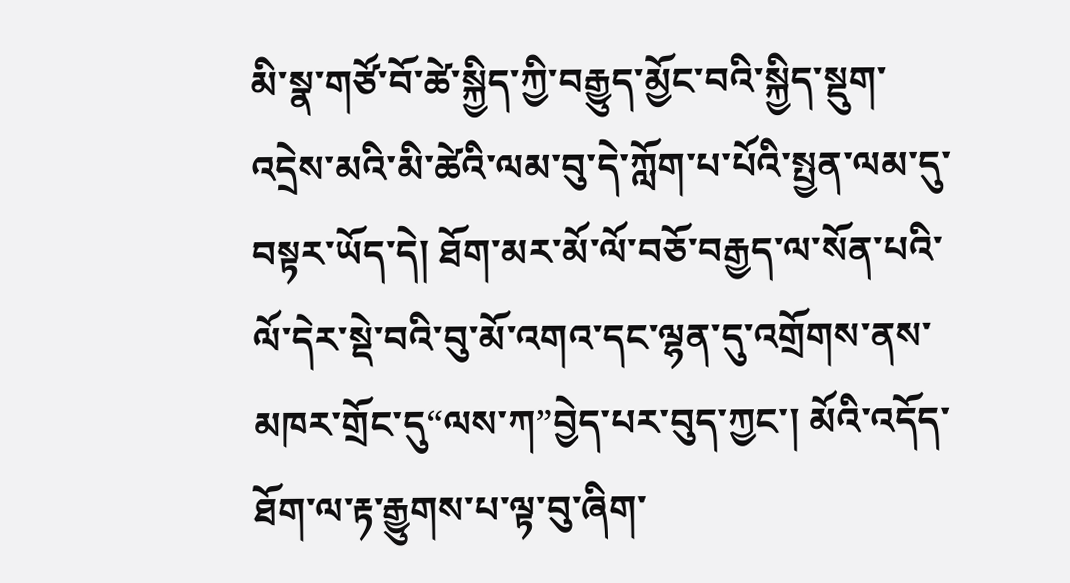མི་སྣ་གཙོ་བོ་ཚེ་སྐྱིད་ཀྱི་བརྒྱུད་མྱོང་བའི་སྐྱིད་སྡུག་འདྲེས་མའི་མི་ཚེའི་ལམ་བུ་དེ་ཀློག་པ་པོའི་སྤྱན་ལམ་དུ་བསྟར་ཡོད་དེ། ཐོག་མར་མོ་ལོ་བཅོ་བརྒྱད་ལ་སོན་པའི་ལོ་དེར་སྡེ་བའི་བུ་མོ་འགའ་དང་ལྷན་དུ་འགྲོགས་ནས་མཁར་གྲོང་དུ“ལས་ཀ”བྱེད་པར་བུད་ཀྱང་། མོའི་འདོད་ཐོག་ལ་རྟ་རྒྱུགས་པ་ལྟ་བུ་ཞིག་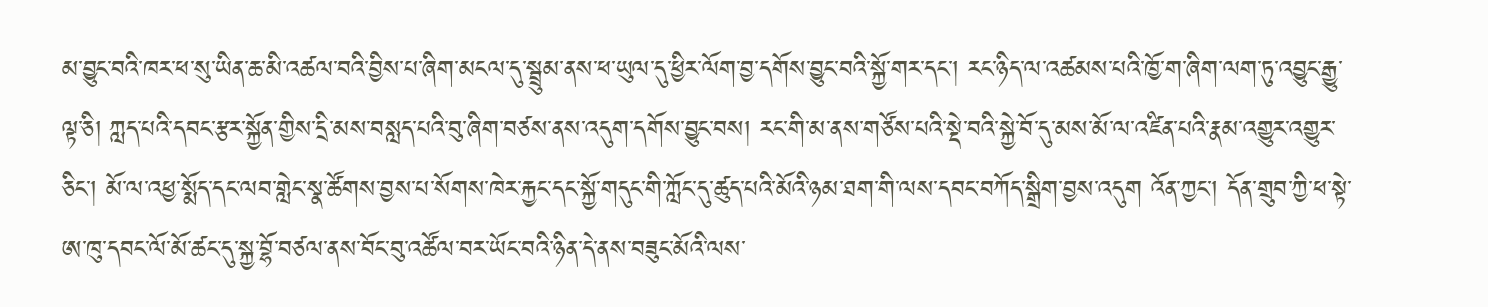མ་བྱུང་བའི་ཁར་ཕ་སུ་ཡིན་ཆ་མི་འཚལ་བའི་བྱིས་པ་ཞིག་མངལ་དུ་སྦྲུམ་ནས་ཕ་ཡུལ་དུ་ཕྱིར་ལོག་བྱ་དགོས་བྱུང་བའི་སྐྱོ་གར་དང་། རང་ཉིད་ལ་འཚམས་པའི་ཁྱོ་ག་ཞིག་ལག་ཏུ་འབྱུང་རྒྱུ་ལྟ་ཅི། ཀླད་པའི་དབང་རྩར་སྐྱོན་གྱིས་དྲི་མས་བསླད་པའི་བུ་ཞིག་བཙས་ནས་འདུག་དགོས་བྱུང་བས། རང་གི་མ་ནས་གཙོས་པའི་སྡེ་བའི་སྐྱེ་བོ་དུ་མས་མོ་ལ་འཛིན་པའི་རྣམ་འགྱུར་འགྱུར་ཅིང་། མོ་ལ་འཕྱ་སྨོད་དང་ལབ་གླེང་སྣ་ཚོགས་བྱས་པ་སོགས་ཁེར་རྐྱང་དང་སྐྱོ་གདུང་གི་ཀློང་དུ་ཚུད་པའི་མོའི་ཉམ་ཐག་གི་ལས་དབང་བཀོད་སྒྲིག་བྱས་འདུག འོན་ཀྱང་། དོན་གྲུབ་ཀྱི་ཕ་སྟེ་ཨ་ཁུ་དབང་ལོ་མོ་ཚང་དུ་སྐྱ་བྷོ་བཙལ་ནས་བོང་བུ་འཚོལ་བར་ཡོང་བའི་ཉིན་དེ་ནས་བཟུང་མོའི་ལས་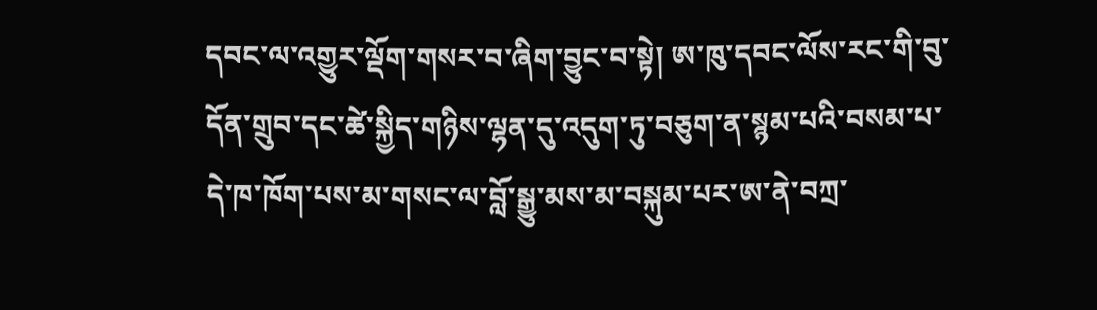དབང་ལ་འགྱུར་ལྡོག་གསར་བ་ཞིག་བྱུང་བ་སྟེ། ཨ་ཁུ་དབང་ལོས་རང་གི་བུ་དོན་གྲུབ་དང་ཚེ་སྐྱིད་གཉིས་ལྷན་དུ་འདུག་ཏུ་བཅུག་ན་སྙམ་པའི་བསམ་པ་དེ་ཁ་ཁོག་པས་མ་གསང་ལ་བློ་སྒྱུ་མས་མ་བསྐུམ་པར་ཨ་ནེ་བཀྲ་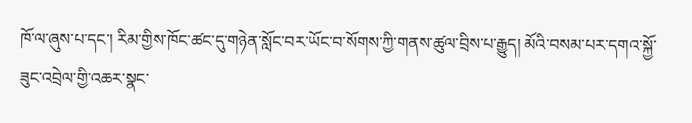ཁོ་ལ་ཞུས་པ་དང་། རིམ་གྱིས་ཁོང་ཚང་དུ་གཉེན་སློང་བར་ཡོང་བ་སོགས་ཀྱི་གནས་ཚུལ་བྲིས་པ་རྒྱུད། མོའི་བསམ་པར་དགའ་སྐྱོ་ཟུང་འབྲེལ་གྱི་འཆར་སྣང་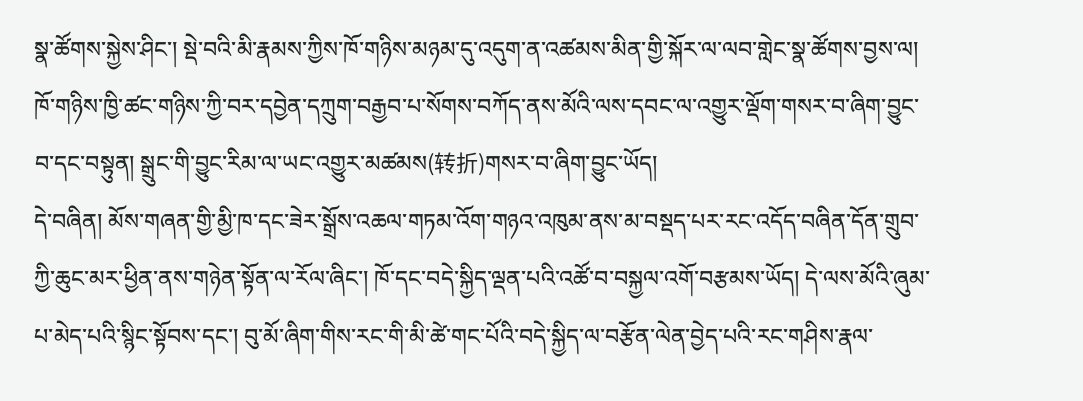སྣ་ཚོགས་སྐྱེས་ཤིང་། སྡེ་བའི་མི་རྣམས་ཀྱིས་ཁོ་གཉིས་མཉམ་དུ་འདུག་ན་འཚམས་མིན་གྱི་སྐོར་ལ་ལབ་གླེང་སྣ་ཚོགས་བྱས་ལ། ཁོ་གཉིས་ཁྱི་ཚང་གཉིས་ཀྱི་བར་དབྱེན་དཀྲུག་བརྒྱབ་པ་སོགས་བཀོད་ནས་མོའི་ལས་དབང་ལ་འགྱུར་ལྡོག་གསར་བ་ཞིག་བྱུང་བ་དང་བསྟུན། སྒྲུང་གི་བྱུང་རིམ་ལ་ཡང་འགྱུར་མཚམས(转折)གསར་བ་ཞིག་བྱུང་ཡོད།
དེ་བཞིན། མོས་གཞན་གྱི་མྱི་ཁ་དང་ཟེར་སྒྲོས་འཆལ་གཏམ་འོག་གཉའ་འཁུམ་ནས་མ་བསྡད་པར་རང་འདོད་བཞིན་དོན་གྲུབ་ཀྱི་ཆུང་མར་ཕྱིན་ནས་གཉེན་སྟོན་ལ་རོལ་ཞིང་། ཁོ་དང་བདེ་སྐྱིད་ལྡན་པའི་འཚོ་བ་བསྐྱལ་འགོ་བརྩམས་ཡོད། དེ་ལས་མོའི་ཞུམ་པ་མེད་པའི་སྙིང་སྟོབས་དང་། བུ་མོ་ཞིག་གིས་རང་གི་མི་ཚེ་གང་པོའི་བདེ་སྐྱིད་ལ་བརྩོན་ལེན་བྱེད་པའི་རང་གཤིས་རྣལ་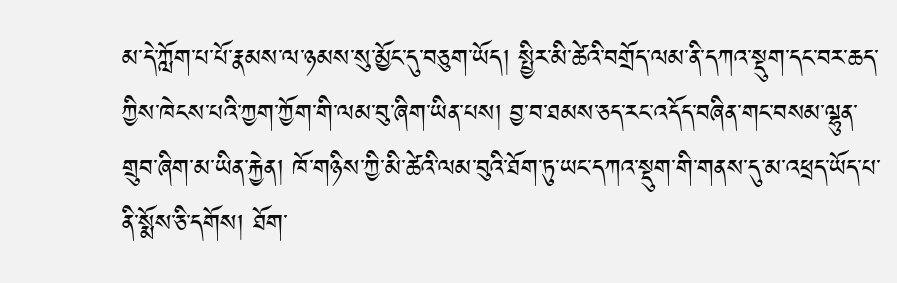མ་དེ་ཀློག་པ་པོ་རྣམས་ལ་ཉམས་སུ་མྱོང་དུ་བཅུག་ཡོད། སྤྱིར་མི་ཚེའི་བགྲོད་ལམ་ནི་དཀའ་སྡུག་དང་བར་ཆད་ཀྱིས་ཁེངས་པའི་ཀྱག་ཀྱོག་གི་ལམ་བུ་ཞིག་ཡིན་པས། བྱ་བ་ཐམས་ཅད་རང་འདོད་བཞིན་གང་བསམ་ལྷུན་གྲུབ་ཞིག་མ་ཡིན་རྐྱེན། ཁོ་གཉིས་ཀྱི་མི་ཚེའི་ལམ་བུའི་ཐོག་ཏུ་ཡང་དཀའ་སྡུག་གི་གནས་དུ་མ་འཕྲད་ཡོད་པ་ནི་སྨོས་ཅི་དགོས། ཐོག་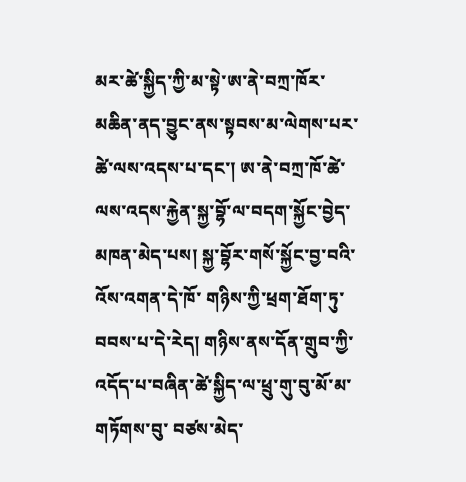མར་ཚེ་སྐྱིད་ཀྱི་མ་སྟེ་ཨ་ནེ་བཀྲ་ཁོར་མཆིན་ནད་བྱུང་ནས་སྟབས་མ་ལེགས་པར་ཚེ་ལས་འདས་པ་དང་། ཨ་ནེ་བཀྲ་ཁོ་ཚེ་ལས་འདས་རྐྱེན་སྐྱ་བྷོ་ལ་བདག་སྐྱོང་བྱེད་མཁན་མེད་པས། སྐྱ་བྷོར་གསོ་སྐྱོང་བྱ་བའི་འོས་འགན་དེ་ཁོ་ གཉིས་ཀྱི་ཕྲག་ཐོག་ཏུ་བབས་པ་དེ་རེད། གཉིས་ནས་དོན་གྲུབ་ཀྱི་འདོད་པ་བཞིན་ཚེ་སྐྱིད་ལ་ཕྲུ་གུ་བུ་མོ་མ་གཏོགས་བུ་ བཙས་མེད་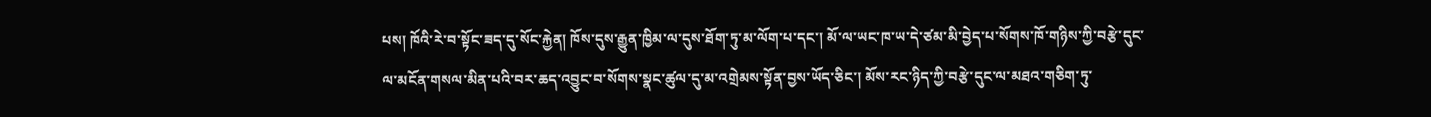པས། ཁོའི་རེ་བ་སྟོང་ཟད་དུ་སོང་རྐྱེན། ཁོས་དུས་རྒྱུན་ཁྱིམ་ལ་དུས་ཐོག་ཏུ་མ་ལོག་པ་དང་། མོ་ལ་ཡང་ཁ་ཡ་དེ་ཙམ་མི་བྱེད་པ་སོགས་ཁོ་གཉིས་ཀྱི་བརྩེ་དུང་ལ་མངོན་གསལ་མིན་པའི་བར་ཆད་འབྱུང་བ་སོགས་སྣང་ཚུལ་དུ་མ་འགྲེམས་སྟོན་བྱས་ཡོད་ཅིང་། མོས་རང་ཉིད་ཀྱི་བརྩེ་དུང་ལ་མཐའ་གཅིག་ཏུ་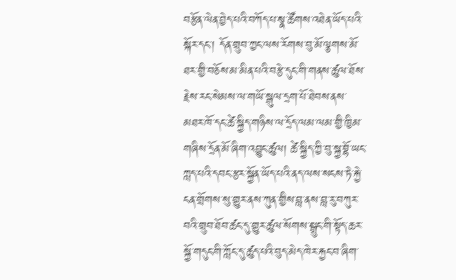བརྩོན་ལེན་བྱེད་པའི་བཀོད་པ་སྣ་ཚོགས་འཐེན་ཡོད་པའི་སྐོར་དང་། དོན་གྲུབ་ཀྱང་ལས་རོགས་བུ་མོ་ལྕགས་མོ་ཐར་གྱི་བཅོས་མ་མིན་པའི་བརྩེ་དུང་གི་གནས་ཚུལ་ཐོས་རྗེས་རང་སེམས་ལ་གཡོ་སྒུལ་དྲག་པོ་ཐེབས་ནས་མཐར་ཁོ་དང་ཚེ་སྐྱིད་གཉིས་ལ་དྲོད་ལམ་ལམ་གྱི་ཁྱིམ་གཞིས་དྲོན་མོ་ཞིག་འབྱུང་ཚུལ། ཚེ་སྐྱིད་ཀྱི་བུ་སྐྱ་བྷོ་ཡང་ཀླད་པའི་དབང་རྩར་སྐྱོན་ཡོད་པའི་ནད་ལས་སངས་ཏེ་རྐྱེ་ངན་གྲོགས་སུ་གྱུར་ནས་ཀུན་གྱིས་བླ་ནས་བླ་རུ་བཀུར་བའི་གྲུབ་ཐོབ་ཚང་དུ་གྱུར་ཚུལ་སོགས་སྒྲུང་གི་སྟོད་ཆར་སྐྱོ་གདུང་གི་ཀློང་དུ་ཚུད་པའི་བུད་མེད་ཁེར་རྐྱང་བ་ཞིག་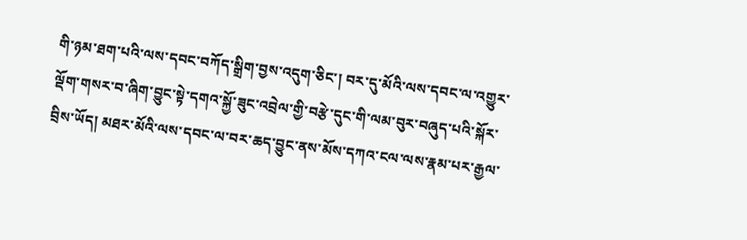གི་ཉམ་ཐག་པའི་ལས་དབང་བཀོད་སྒྲིག་བྱས་འདུག་ཅིང་། བར་དུ་མོའི་ལས་དབང་ལ་འགྱུར་ལྡོག་གསར་བ་ཞིག་བྱུང་སྟེ་དགའ་སྐྱོ་ཟུང་འབྲེལ་གྱི་བརྩེ་དུང་གི་ལམ་བུར་བཞུད་པའི་སྐོར་བྲིས་ཡོད། མཐར་མོའི་ལས་དབང་ལ་བར་ཆད་བྱུང་ནས་མོས་དཀའ་ངལ་ལས་རྣམ་པར་རྒྱལ་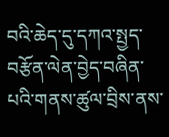བའི་ཆེད་དུ་དཀའ་སྤྱད་བརྩོན་ལེན་བྱེད་བཞིན་པའི་གནས་ཚུལ་བྲིས་ནས་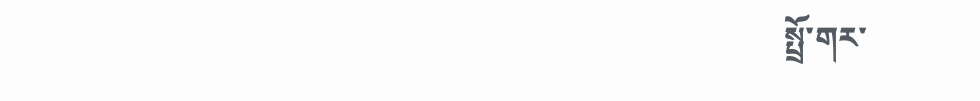སྤྲོ་གར་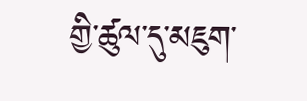གྱི་ཚུལ་དུ་མཇུག་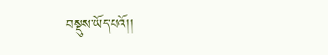བསྡུས་ཡོད་པའོ།།